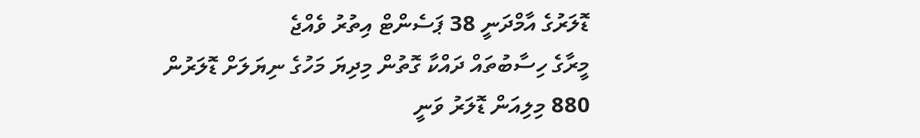ޑޮލަރުގެ އާމްދަނީ 38 ޕަސެންޓް އިތުރު ވެއްޖެ
މީރާގެ ހިސާބުތައް ދައްކާ ގޮތުން މިދިޔަ މަހުގެ ނިޔަލަށް ޑޮލަރުން 880 މިލިއަން ޑޮލަރު ވަނީ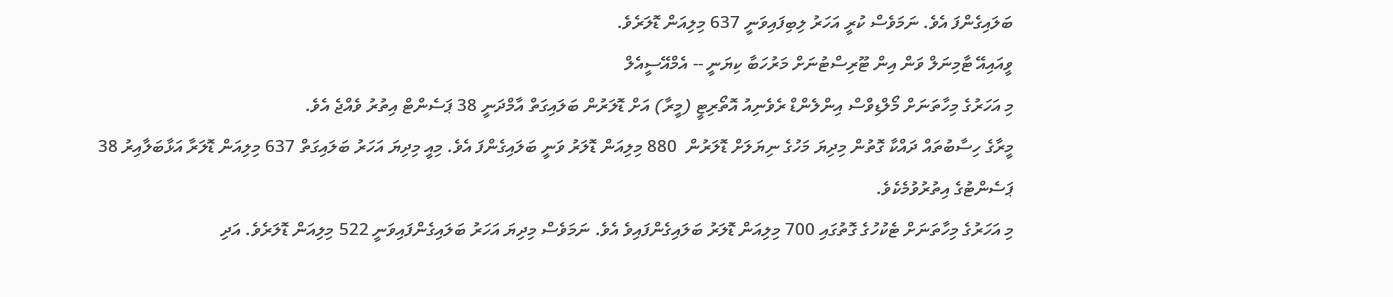ބަލައިގެންފަ އެވެ. ނަމަވެސް ކުރީ އަހަރު ލިބިފައިވަނީ 637 މިލިއަން ޑޮލަރެވެ.
ވީއައިއޭ ޓާމިނަލް ވަން އިން ޓޫރިސްޓުނަށް މަރުހަބާ ކިޔަނީ -- އެމްއޭސީއެލް
މި އަހަރުގެ މިހާތަނަށް މޯލްޑިވްސް އިންލެންޑް ރެވެނިއު އޮތޯރިޓީ (މީރާ) އަށް ޑޮލަރުން ބަލައިގަތް އާމްދަނީ 38 ޕަސެންޓް އިތުރު ވެއްޖެ އެވެ.
މީރާގެ ހިސާބުތައް ދައްކާ ގޮތުން މިދިޔަ މަހުގެ ނިޔަލަށް ޑޮލަރުން  880 މިލިއަން ޑޮލަރު ވަނީ ބަލައިގެންފަ އެވެ. މިއީ މިދިޔަ އަހަރު ބަލައިގަތް 637 މިލިއަން ޑޮލަރާ އަޅާބަލާއިރު 38 ޕަސެންޓުގެ އިތުރުވުމެކެވެ.
މި އަހަރުގެ މިހާތަނަށް ޓެކުހުގެ ގޮތުގައި 700 މިލިއަން ޑޮލަރު ބަލައިގެންފައިވެ އެވެ. ނަމަވެސް މިދިޔަ އަހަރު ބަލައިގެންފައިވަނީ 522 މިލިއަން ޑޮލަރެވެ. އަދި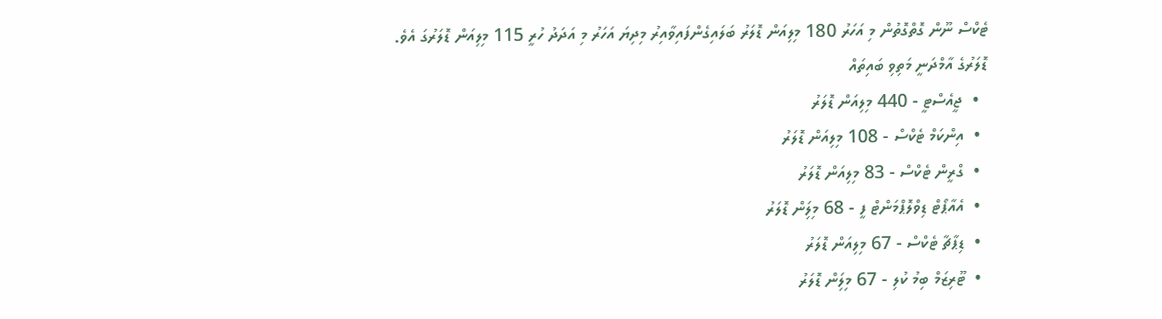ޓެކްސް ނޫން ގޮތްގޮތުން މި އަހަރު 180 މިލިއަން ޑޮލަރު ބަލައިގެންފައިވާއިރު މިދިޔަ އަހަރު މި އަދަދު ހުރީ 115 މިލިއަން ޑޮލަރުގަ އެވެ.
ޑޮލަރުގެ އާމްދަނީ މަތިވި ބައިތައް
  •  ޖީއެސްޓީ - 440 މިލިއަން ޑޮލަރު
  •  އިންކަމް ޓެކްސް - 108 މިލިއަން ޑޮލަރު
  •  ގްރީން ޓެކްސް - 83 މިލިއަން ޑޮލަރު
  •  އެއާޕޯޓް ޑިވްލޮޕްމަންޓް ފީ - 68 މިލިަން ޑޮލަރު
  •  ޑިޕާޗާ ޓެކްސް - 67 މިލިއަން ޑޮލަރު
  •  ޓޫރިޒަމް ބިމު ކުލި - 67 މިލިަން ޑޮލަރު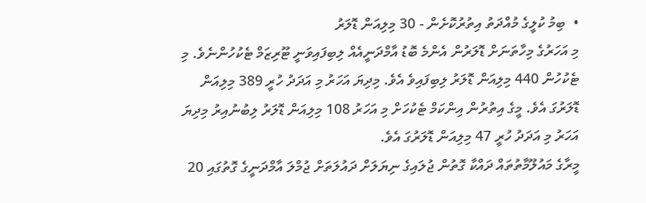•  ބިމު ކުލީގެ މުއްދަތު އިތުރުކޮށެން - 30 މިލިއަން ޑޮލަރު
މި އަހަރުގެ މިހާތަނަށް ޑޮލަރުން އެންމެ ބޮޑު އާމްދަނީއެއް ލިބިފައިވަނީ ޓޫރިޒަމް ޓެކުހުންނެވެ. މި ޓެކުހުން 440 މިލިއަން ޑޮލަރު ލިބިފައިވެ އެވެ. މިދިޔަ އަހަރު މި އަދަދު ހުރީ 389 މިލިއަން ޑޮލަރުގަ އެވެ. މީގެ އިތުރުން އިންކަމް ޓެކުހަށް މި އަހަރު 108 މިލިއަން ޑޮލަރު ލިބުނުއިރު މިދިޔަ އަހަރު މި އަދަދު ހުރީ 47 މިލިއަން ޑޮލަރުގަ އެވެ.
މީރާގެ މައުލޫމާތުތައް ދައްކާ ގޮތުން ޖުލައިގެ ނިޔަލަށް ދައުލަތަށް ޖުމްލަ އާމްދަނީގެ ގޮތުގައި 20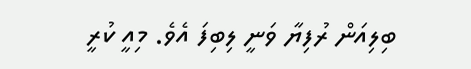ބިލިއަން ރުފިޔާ ވަނީ ލިބިފަ އެވެ. މިއީ ކުރީ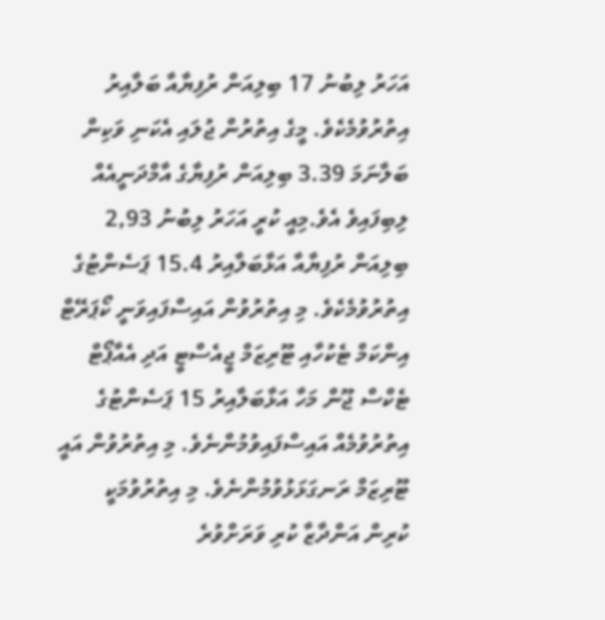އަހަރު ލިބުނު 17 ބިލިއަން ރުފިޔާއާ ބަލާއިރު އިތުރުވުމެކެވެ. މީގެ އިތުރުން ޖުލައި އެކަނި ވަކިން ބަލާނަމަ 3.39 ބިލިއަން ރުފިޔާގެ އާމްދަނީއެއް ލިބިފައިވެ އެވެ.މިއީ ކުރީ އަހަރު ލިބުނު 2,93 ބިލިއަން ރުފިޔާއާ އަޅާބަލާއިރު 15.4 ޕަސެންޓުގެ އިތުރުވުމެކެވެ. މި އިތުރުވުން އައިސްފައިވަނީ ކޯޕަރޭޓް އިންކަމް ޓެކުހާއި ޓޫރިޒަމް ޖީއެސްޓީ އަދި އެއާޕޯޓް ޓެކްސް ޖޫން މަހާ އަޅާބަލާއިރު 15 ޕަސެންޓުގެ އިތުރުވުމެއް އައިސްފައިވުމުންނެވެ. މި އިތުރުވުން އައީ ޓޫރިޒަމް ރަނގަޅަޅުވުމުންނެވެ. މި އިތުރުވުމަކީ ކުރިން އަންދާޒާ ކުރި ވަރަށްވުރެ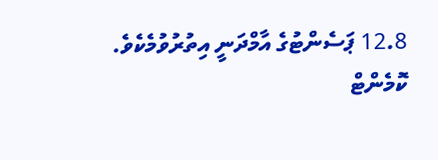12.8 ޕަސެންޓުގެ އާމްދަނީ އިތުރުވުމެކެވެ.
ކޮމެންޓް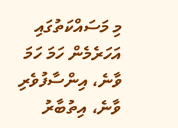މި މަސައްކަތުގައި އަހަރެމެން ހަމަ ހަމަ ވާނެ، އިންސާފުވެރި ވާނެ، އިތުބާރު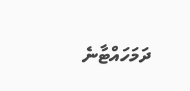ދަމަހައްޓާނެ